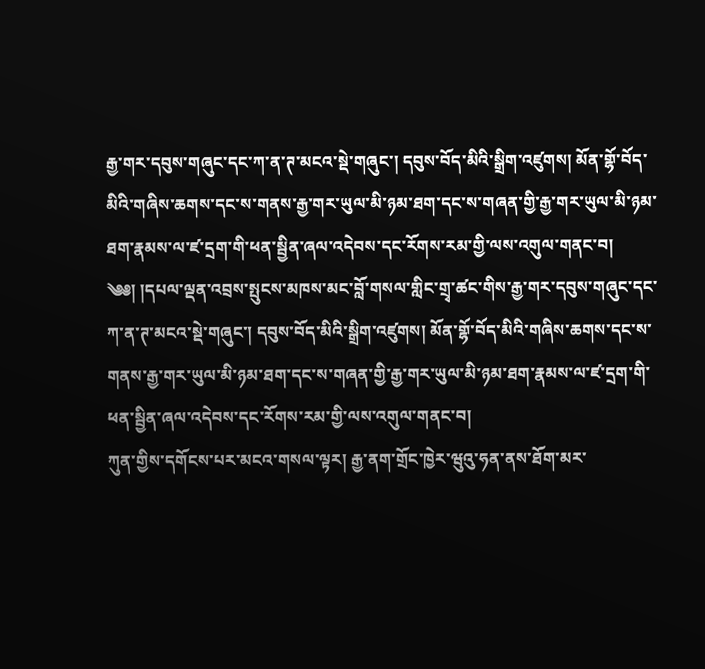རྒྱ་གར་དབུས་གཞུང་དང་ཀ་ན་ཊ་མངའ་སྡེ་གཞུང་། དབུས་བོད་མིའི་སྒྲིག་འཛུགས། མོན་གྷོ་བོད་མིའི་གཞིས་ཆགས་དང་ས་གནས་རྒྱ་གར་ཡུལ་མི་ཉམ་ཐག་དང་ས་གཞན་གྱི་རྒྱ་གར་ཡུལ་མི་ཉམ་ཐག་རྣམས་ལ་ཛ་དྲག་གི་ཕན་སྦྱིན་ཞལ་འདེབས་དང་རོགས་རམ་གྱི་ལས་འགུལ་གནང་བ།
༄༅། །དཔལ་ལྡན་འབྲས་སྤུངས་མཁས་མང་བློ་གསལ་གླིང་གྲྭ་ཚང་གིས་རྒྱ་གར་དབུས་གཞུང་དང་ཀ་ན་ཊ་མངའ་སྡེ་གཞུང་། དབུས་བོད་མིའི་སྒྲིག་འཛུགས། མོན་གྷོ་བོད་མིའི་གཞིས་ཆགས་དང་ས་གནས་རྒྱ་གར་ཡུལ་མི་ཉམ་ཐག་དང་ས་གཞན་གྱི་རྒྱ་གར་ཡུལ་མི་ཉམ་ཐག་རྣམས་ལ་ཛ་དྲག་གི་ཕན་སྦྱིན་ཞལ་འདེབས་དང་རོགས་རམ་གྱི་ལས་འགུལ་གནང་བ།
ཀུན་གྱིས་དགོངས་པར་མངའ་གསལ་ལྟར། རྒྱ་ནག་གྲོང་ཁྱེར་ཝུའུ་ཧན་ནས་ཐོག་མར་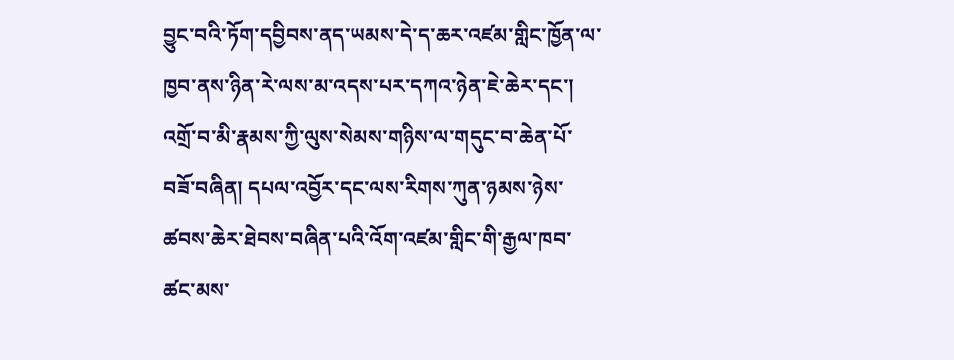བྱུང་བའི་ཏོག་དབྱིབས་ནད་ཡམས་དེ་ད་ཆར་འཛམ་གླིང་ཁྱོན་ལ་ཁྱབ་ནས་ཉིན་རེ་ལས་མ་འདས་པར་དཀའ་ཉེན་ཇེ་ཆེར་དང་། འགྲོ་བ་མི་རྣམས་ཀྱི་ལུས་སེམས་གཉིས་ལ་གདུང་བ་ཆེན་པོ་བཟོ་བཞིན། དཔལ་འབྱོར་དང་ལས་རིགས་ཀུན་ཉམས་ཉེས་ཚབས་ཆེར་ཐེབས་བཞིན་པའི་འོག་འཛམ་གླིང་གི་རྒྱལ་ཁབ་ཚང་མས་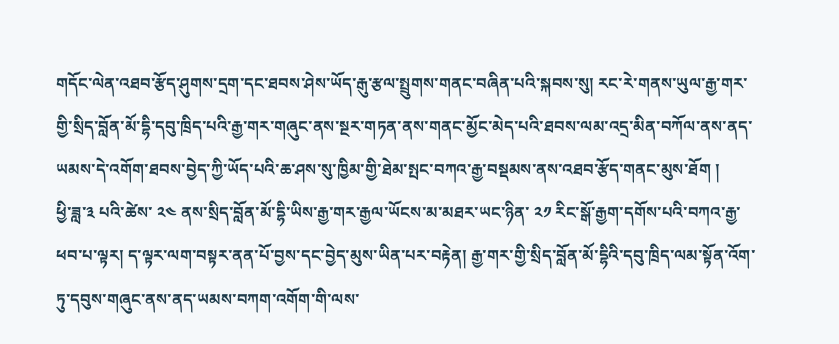གདོང་ལེན་འཐབ་རྩོད་ཤུགས་དྲག་དང་ཐབས་ཤེས་ཡོད་རྒུ་རྩལ་སྤྲུགས་གནང་བཞིན་པའི་སྐབས་སུ། རང་རེ་གནས་ཡུལ་རྒྱ་གར་གྱི་སྲིད་བློན་མོ་དྷི་དབུ་ཁྲིད་པའི་རྒྱ་གར་གཞུང་ནས་སྔར་གཏན་ནས་གནང་མྱོང་མེད་པའི་ཐབས་ལམ་འདྲ་མིན་བཀོལ་ནས་ནད་ཡམས་དེ་འགོག་ཐབས་བྱེད་ཀྱི་ཡོད་པའི་ཆ་ཤས་སུ་ཁྱིམ་གྱི་ཐེམ་སྤང་བཀའ་རྒྱ་བསྡམས་ནས་འཐབ་རྩོད་གནང་མུས་ཐོག །
ཕྱི་ཟླ་༣ པའི་ཚེས་ ༢༤ ནས་སྲིད་བློན་མོ་དྷི་ཡིས་རྒྱ་གར་རྒྱལ་ཡོངས་མ་མཐར་ཡང་ཉིན་ ༢༡ རིང་སྒོ་རྒྱག་དགོས་པའི་བཀའ་རྒྱ་ཕབ་པ་ལྟར། ད་ལྟར་ལག་བསྟར་ནན་པོ་བྱས་དང་བྱེད་མུས་ཡིན་པར་བརྟེན། རྒྱ་གར་གྱི་སྲིད་བློན་མོ་དྷིའི་དབུ་ཁྲིད་ལམ་སྟོན་འོག་ཏུ་དབུས་གཞུང་ནས་ནད་ཡམས་བཀག་འགོག་གི་ལས་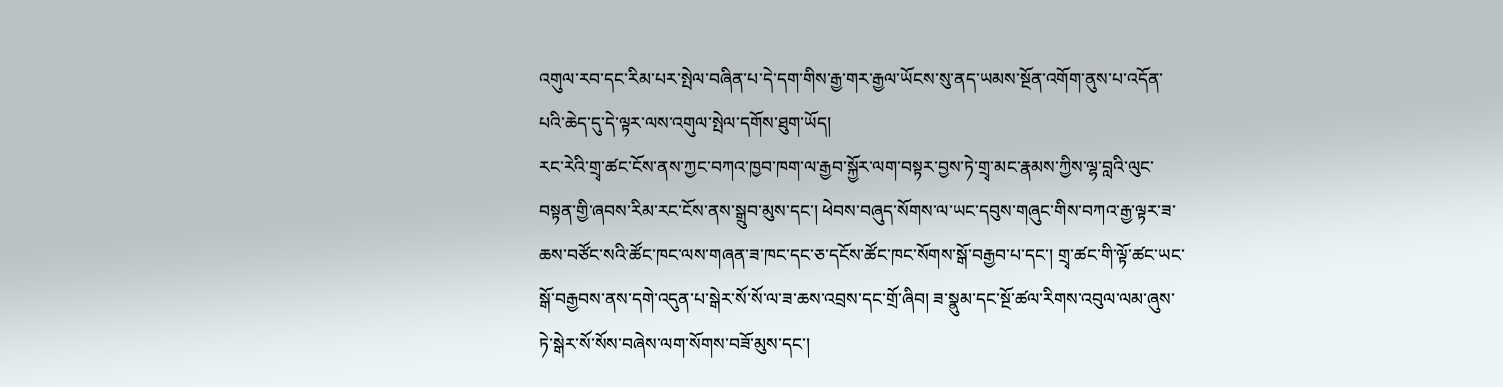འགུལ་རབ་དང་རིམ་པར་སྤེལ་བཞིན་པ་དེ་དག་གིས་རྒྱ་གར་རྒྱལ་ཡོངས་སུ་ནད་ཡམས་སྔོན་འགོག་ནུས་པ་འདོན་པའི་ཆེད་དུ་དེ་ལྟར་ལས་འགུལ་སྤེལ་དགོས་ཐུག་ཡོད།
རང་རེའི་གྲྭ་ཚང་ངོས་ནས་ཀྱང་བཀའ་ཁྱབ་ཁག་ལ་རྒྱབ་སྐྱོར་ལག་བསྟར་བྱས་ཏེ་གྲྭ་མང་རྣམས་ཀྱིས་ལྷ་བླའི་ལུང་བསྟན་གྱི་ཞབས་རིམ་རང་ངོས་ནས་སྒྲུབ་མུས་དང་། ཕེབས་བཞུད་སོགས་ལ་ཡང་དབུས་གཞུང་གིས་བཀའ་རྒྱ་ལྟར་ཟ་ཆས་བཙོང་སའི་ཚོང་ཁང་ལས་གཞན་ཟ་ཁང་དང་ཅ་དངོས་ཚོང་ཁང་སོགས་སྒོ་བརྒྱབ་པ་དང་། གྲྭ་ཚང་གི་ལྟོ་ཚང་ཡང་སྒོ་བརྒྱབས་ནས་དགེ་འདུན་པ་སྒེར་སོ་སོ་ལ་ཟ་ཆས་འབྲས་དང་གྲོ་ཞིབ། ཟ་སྣུམ་དང་སྔོ་ཚལ་རིགས་འབུལ་ལམ་ཞུས་ཏེ་སྒེར་སོ་སོས་བཞེས་ལག་སོགས་བཟོ་མུས་དང་།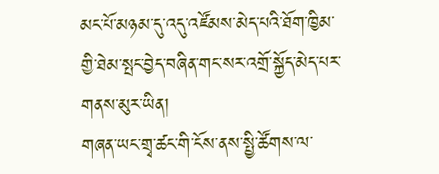མང་པོ་མཉམ་དུ་འདུ་འཛོམས་མེད་པའི་ཐོག་ཁྱིམ་གྱི་ཐེམ་སྤང་བྱེད་བཞིན་གང་སར་འགྲོ་སྐྱོད་མེད་པར་གནས་མུར་ཡིན།
གཞན་ཡང་གྲྭ་ཚང་གི་ངོས་ནས་སྤྱི་ཚོགས་ལ་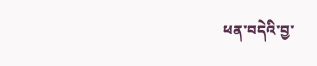ཕན་བདེའི་བྱ་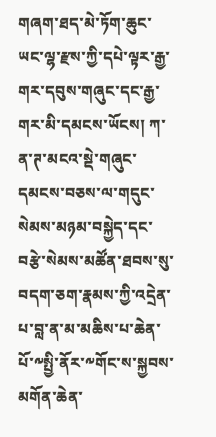གཞག་ཐད་མེ་ཏོག་ཆུང་ཡང་ལྷ་རྫས་ཀྱི་དཔེ་ལྟར་རྒྱ་གར་དབུས་གཞུང་དང་རྒྱ་གར་མི་དམངས་ཡོངས། ཀ་ན་ཊ་མངའ་སྡེ་གཞུང་དམངས་བཅས་ལ་གདུང་སེམས་མཉམ་བསྐྱེད་དང་བརྩེ་སེམས་མཚོན་ཐབས་སུ་བདག་ཅག་རྣམས་ཀྱི་འདྲེན་པ་བླ་ན་མ་མཆིས་པ་ཆེན་པོ་༸སྤྱི་ནོར་༸གོང་ས་སྐྱབས་མགོན་ཆེན་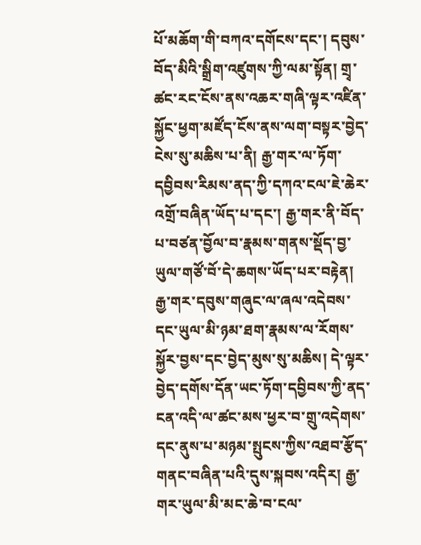པོ་མཆོག་གི་བཀའ་དགོངས་དང་། དབུས་བོད་མིའི་སྒྲིག་འཛུགས་ཀྱི་ལམ་སྟོན། གྲྭ་ཚང་རང་ངོས་ནས་འཆར་གཞི་ལྟར་འཛིན་སྐྱོང་ཕྱག་མཛོད་ངོས་ནས་ལག་བསྟར་བྱེད་ངེས་སུ་མཆིས་པ་ནི། རྒྱ་གར་ལ་ཏོག་དབྱིབས་རིམས་ནད་ཀྱི་དཀའ་ངལ་ཇེ་ཆེར་འགྲོ་བཞིན་ཡོད་པ་དང་། རྒྱ་གར་ནི་བོད་པ་བཙན་བྱོལ་བ་རྣམས་གནས་སྡོད་བྱ་ཡུལ་གཙོ་བོ་དེ་ཆགས་ཡོད་པར་བརྟེན། རྒྱ་གར་དབུས་གཞུང་ལ་ཞལ་འདེབས་དང་ཡུལ་མི་ཉམ་ཐག་རྣམས་ལ་རོགས་སྐྱོར་བྱས་དང་བྱེད་མུས་སུ་མཆིས། དེ་ལྟར་བྱེད་དགོས་དོན་ཡང་ཏོག་དབྱིབས་ཀྱི་ནད་ངན་འདི་ལ་ཚང་མས་ཕྱར་བ་གྲུ་འདེགས་དང་ནུས་པ་མཉམ་སྤུངས་ཀྱིས་འཐབ་རྩོད་གནང་བཞིན་པའི་དུས་སྐབས་འདིར། རྒྱ་གར་ཡུལ་མི་མང་ཆེ་བ་ངལ་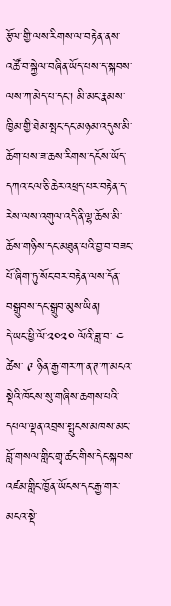རྩོལ་གྱི་ལས་རིགས་ལ་བརྟེན་ནས་འཚོ་བ་སྐྱེལ་བཞིན་ཡོད་པས་ད་སྐབས་ལས་ཀ་མེད་པ་དང་། མི་མང་རྣམས་ཁྱིམ་གྱི་ཐེམ་སྤང་དང་མཉམ་འདུས་མི་ཆོག་པས་ཟ་ཆས་རིགས་དངོས་ཡོད་དཀའ་ངལ་ཅི་ཆེར་འཕྲད་པར་བརྟེན་ད་རེས་ལས་འགུལ་འདི་ནི་ལྷ་ཆོས་མི་ཆོས་གཉིས་དང་མཐུན་པའི་བྱ་བ་བཟང་པོ་ཞིག་ཏུ་སོང་བར་བརྟེན་ལས་དོན་བསྒྲུབས་དང་སྒྲུབ་མུས་ཡིན།
དེ་ཡང་ཕྱི་ལོ་༢༠༢༠ ལོའི་ཟླ་བ་ ༤ ཚེས་ ༩ ཉིན་རྒྱ་གར་ཀ་ན་ཊ་ཀ་མངའ་སྡེའི་ཁོངས་སུ་གཞིས་ཆགས་པའི་དཔལ་ལྡན་འབྲས་སྤུངས་མཁས་མང་བློ་གསལ་གླིང་གྲྭ་ཚང་གིས་དེང་སྐབས་འཛམ་གླིང་ཁྱོན་ཡོངས་དང་རྒྱ་གར་མངའ་སྡེ་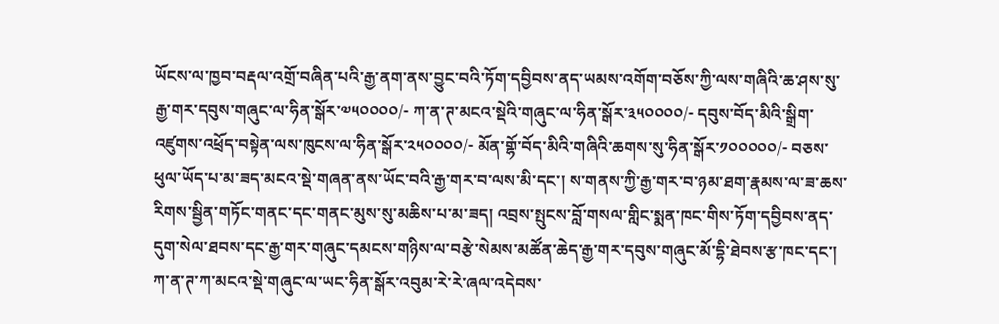ཡོངས་ལ་ཁྱབ་བརྡལ་འགྲོ་བཞིན་པའི་རྒྱ་ནག་ནས་བྱུང་བའི་ཏོག་དབྱིབས་ནད་ཡམས་འགོག་བཅོས་ཀྱི་ལས་གཞིའི་ཆ་ཤས་སུ་རྒྱ་གར་དབུས་གཞུང་ལ་ཧིན་སྒོར་༧༥༠༠༠༠/- ཀ་ན་ཊ་མངའ་སྡེའི་གཞུང་ལ་ཧིན་སྒོར་༣༥༠༠༠༠/- དབུས་བོད་མིའི་སྒྲིག་འཛུགས་འཕྲོད་བསྟེན་ལས་ཁུངས་ལ་ཧིན་སྒོར་༢༥༠༠༠༠/- མོན་གྷོ་བོད་མིའི་གཞིའི་ཆགས་སུ་ཧིན་སྒོར་༡༠༠༠༠༠/- བཅས་ཕུལ་ཡོད་པ་མ་ཟད་མངའ་སྡེ་གཞན་ནས་ཡོང་བའི་རྒྱ་གར་བ་ལས་མི་དང་། ས་གནས་ཀྱི་རྒྱ་གར་བ་ཉམ་ཐག་རྣམས་ལ་ཟ་ཆས་རིགས་སྦྱིན་གཏོང་གནང་དང་གནང་མུས་སུ་མཆིས་པ་མ་ཟད། འབྲས་སྤུངས་བློ་གསལ་གླིང་སྨན་ཁང་གིས་ཏོག་དབྱིབས་ནད་དུག་སེལ་ཐབས་དང་རྒྱ་གར་གཞུང་དམངས་གཉིས་ལ་བརྩེ་སེམས་མཚོན་ཆེད་རྒྱ་གར་དབུས་གཞུང་མོ་དྷི་ཐེབས་རྩ་ཁང་དང་། ཀ་ན་ཊ་ཀ་མངའ་སྡེ་གཞུང་ལ་ཡང་ཧིན་སྒོར་འབུམ་རེ་རེ་ཞལ་འདེབས་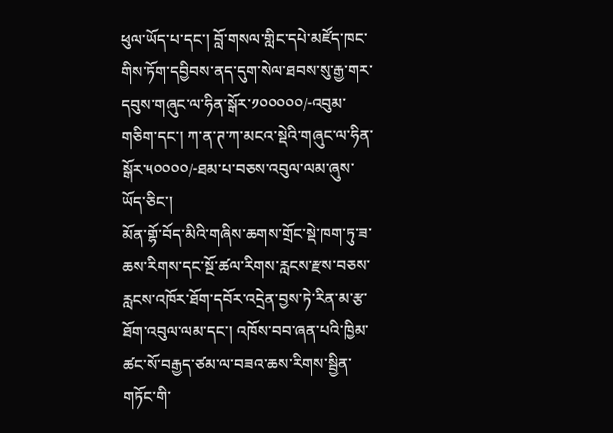ཕུལ་ཡོད་པ་དང་། བློ་གསལ་གླིང་དཔེ་མཛོད་ཁང་གིས་ཏོག་དབྱིབས་ནད་དུག་སེལ་ཐབས་སུ་རྒྱ་གར་དབུས་གཞུང་ལ་ཧིན་སྒོར་༡༠༠༠༠༠/-འབུམ་གཅིག་དང་། ཀ་ན་ཊ་ཀ་མངའ་སྡེའི་གཞུང་ལ་ཧིན་སྒོར་༥༠༠༠༠/-ཐམ་པ་བཅས་འབུལ་ལམ་ཞུས་ཡོད་ཅིང་།
མོན་གྷོ་བོད་མིའི་གཞིས་ཆགས་གྲོང་སྡེ་ཁག་ཏུ་ཟ་ཆས་རིགས་དང་སྔོ་ཚལ་རིགས་རླངས་རྫས་བཅས་རླངས་འཁོར་ཐོག་དབོར་འདྲེན་བྱས་ཏེ་རིན་མ་རྩ་ཐོག་འབུལ་ལམ་དང་། འཁོས་བབ་ཞན་པའི་ཁྱིམ་ཚང་སོ་བརྒྱད་ཙམ་ལ་བཟའ་ཆས་རིགས་སྦྱིན་གཏོང་གི་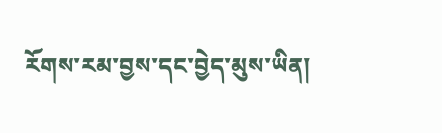རོགས་རམ་བྱས་དང་བྱེད་མུས་ཡིན།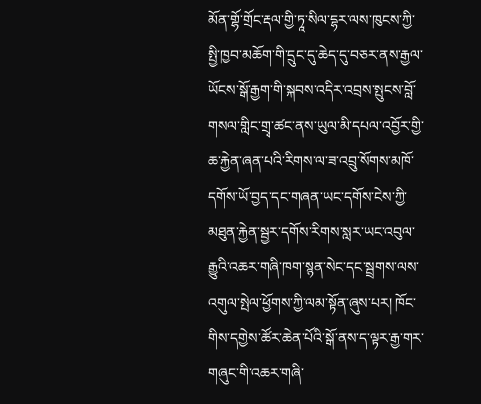མོན་གྷོ་གྲོང་རྡལ་གྱི་ཏཱ་སིལ་དྷར་ལས་ཁུངས་ཀྱི་སྤྱི་ཁྱབ་མཆོག་གི་དྲུང་དུ་ཆེད་དུ་བཅར་ནས་རྒྱལ་ཡོངས་སྒོ་རྒྱག་གི་སྐབས་འདིར་འབྲས་སྤུངས་བློ་གསལ་གླིང་གྲྭ་ཚང་ནས་ཡུལ་མི་དཔལ་འབྱོར་གྱི་ཆ་རྐྱེན་ཞན་པའི་རིགས་ལ་ཟ་འབྲུ་སོགས་མཁོ་དགོས་ཡོ་བྱད་དང་གཞན་ཡང་དགོས་ངེས་ཀྱི་མཐུན་རྐྱེན་སྦྱར་དགོས་རིགས་སླར་ཡང་འབུལ་རྒྱུའི་འཆར་གཞི་ཁག་སྙན་སེང་དང་སྦྲགས་ལས་འགུལ་སྤེལ་ཕྱོགས་ཀྱི་ལམ་སྟོན་ཞུས་པར། ཁོང་གིས་དགྱེས་ཚོར་ཆེན་པོའི་སྒོ་ནས་ད་ལྟར་རྒྱ་གར་གཞུང་གི་འཆར་གཞི་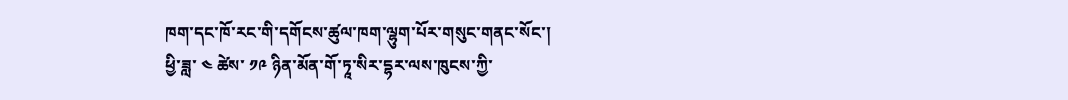ཁག་དང་ཁོ་རང་གི་དགོངས་ཚུལ་ཁག་ལྷུག་པོར་གསུང་གནང་སོང་།
ཕྱི་ཟླ་ ༤ ཚེས་ ༡༩ ཉིན་མོན་གོ་ཏཱ་སིར་དྷར་ལས་ཁུངས་ཀྱི་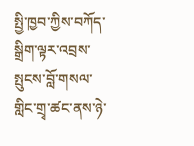སྤྱི་ཁྱབ་ཀྱིས་བཀོད་སྒྲིག་ལྟར་འབྲས་སྤུངས་བློ་གསལ་གླིང་གྲྭ་ཚང་ནས་ཉེ་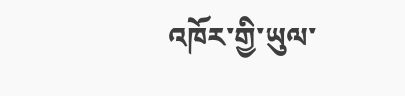འཁོར་གྱི་ཡུལ་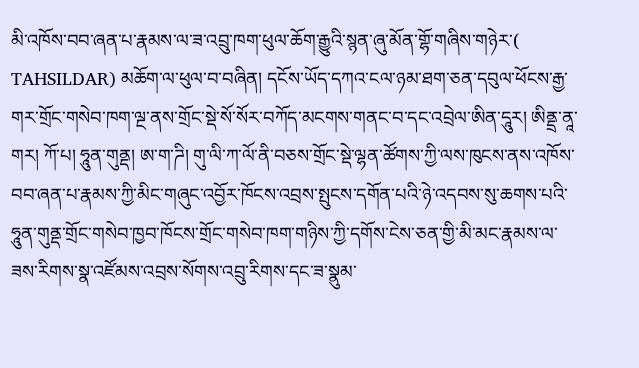མི་འཁོས་བབ་ཞན་པ་རྣམས་ལ་ཟ་འབྲུ་ཁག་ཕུལ་ཆོག་རྒྱུའི་སྙན་ཞུ་མོན་གྷོ་གཞིས་གཉེར་( TAHSILDAR) མཆོག་ལ་ཕུལ་བ་བཞིན། དངོས་ཡོད་དཀའ་ངལ་ཉམ་ཐག་ཅན་དབུལ་ཕོངས་རྒྱ་གར་གྲོང་གསེབ་ཁག་ལྔ་ནས་གྲོང་སྡེ་སོ་སོར་བཀོད་མངགས་གནང་བ་དང་འབྲེལ་ཨིན་དཱུར། ཨིནྡྲ་ནཱ་གར། ཀོ་པ། ཧཱུན་གུནྡ། ཨ་ག་ཌི། གུ་ལི་ཀ་ལོ་ནི་བཅས་གྲོང་སྡེ་ལྷན་ཚོགས་ཀྱི་ལས་ཁུངས་ནས་འཁོས་བབ་ཞན་པ་རྣམས་ཀྱི་མིང་གཞུང་འབྱོར་ཁོངས་འབྲས་སྤུངས་དགོན་པའི་ཉེ་འདབས་སུ་ཆགས་པའི་ཧཱུན་གུནྡ་གྲོང་གསེབ་ཁྱབ་ཁོངས་གྲོང་གསེབ་ཁག་གཉིས་ཀྱི་དགོས་ངེས་ཅན་གྱི་མི་མང་རྣམས་ལ་ཟས་རིགས་སྣ་འཛོམས་འབྲས་སོགས་འབྲུ་རིགས་དང་ཟ་སྣུམ་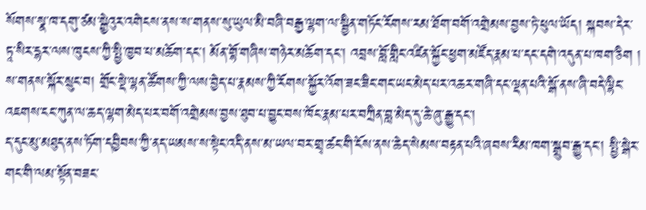སོགས་སྣ་ཁ་དགུ་ཙམ་སྒྱེའུར་འགེངས་ནས་ས་གནས་སུ་ཡུལ་མི་བཞི་བརྒྱ་ལྷག་ལ་སྦྱིན་གཏོང་རོགས་རམ་ཐོག་བགོ་འགྲེམས་བྱས་ཏེ་ཕུལ་ཡོད། སྐབས་དེར་ཏཱ་སིར་དྷར་ལས་ཁུངས་ཀྱི་སྤྱི་ཁྱབ་པ་མཆོག་དང་། མོན་གྷོ་གཞིས་གཉེར་མཆོག་དང་། འབྲས་བློ་གླིང་འཛིན་སྐྱོང་ཕྱག་མཛོད་རྣམ་པ་དང་དགེ་འདུན་པ་ཁག་ཅིག ། ས་གནས་སྐོར་སྲུང་བ། གྲོང་སྡེ་ལྷན་ཚོགས་ཀྱི་ལས་བྱེད་པ་རྣམས་ཀྱི་རོགས་སྐྱོར་འོག་ཟང་ཟིང་གང་ཡང་མེད་པར་འཆར་གཞི་དང་ལྡན་པའི་སྒོ་ནས་ཞི་བདེ་ལྷིང་འཇགས་ངང་ཀུན་ལ་ཆད་ལྷག་མེད་པར་བགོ་འགྲེམས་བྱས་ཐུབ་པ་བྱུང་བས་ཁོང་རྣམ་པར་བཀྲིན་བླ་མེད་དུ་ཆེ་ཞུ་རྒྱུ་དང་།
ད་དུང་མུ་མཐུད་ནས་ཏོག་དབྱིབས་ཀྱི་ནད་ཡམས་ས་སྟེང་འདི་ནས་མ་ཡལ་བར་གྲྭ་ཚང་གི་ངོས་ནས་ཆེད་སེམས་བརྟན་པའི་ཞབས་རིམ་ཁག་སྒྲུབ་རྒྱུ་དང་། སྤྱི་སྒེར་གང་གི་ལམ་སྟོན་བཟང་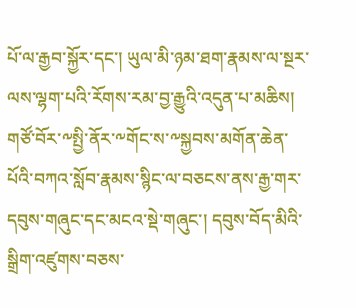པོ་ལ་རྒྱབ་སྐྱོར་དང་། ཡུལ་མི་ཉམ་ཐག་རྣམས་ལ་སྔར་ལས་ལྷག་པའི་རོགས་རམ་བྱ་རྒྱུའི་འདུན་པ་མཆིས། གཙོ་བོར་༸སྤྱི་ནོར་༸གོང་ས་༸སྐྱབས་མགོན་ཆེན་པོའི་བཀའ་སློབ་རྣམས་སྙིང་ལ་བཅངས་ནས་རྒྱ་གར་དབུས་གཞུང་དང་མངའ་སྡེ་གཞུང་། དབུས་བོད་མིའི་སྒྲིག་འཛུགས་བཅས་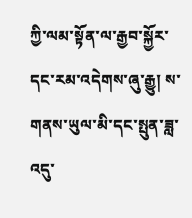ཀྱི་ལམ་སྟོན་ལ་རྒྱབ་སྐྱོར་དང་རམ་འདེགས་ཞུ་རྒྱུ། ས་གནས་ཡུལ་མི་དང་སྤུན་ཟླ་འདུ་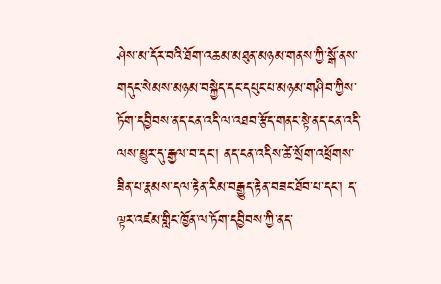ཤེས་མ་དོར་བའི་ཐོག་འཆམ་མཐུན་མཉམ་གནས་ཀྱི་སྒོ་ནས་གདུང་སེམས་མཉམ་བསྐྱེད་དང་དཔུང་པ་མཉམ་གཤིབ་ཀྱིས་ཏོག་དབྱིབས་ནད་ངན་འདི་ལ་འཐབ་རྩོད་གནང་སྟེ་ནད་ངན་འདི་ལས་མྱུར་དུ་རྒྱལ་བ་དང་། ནད་ངན་འདིས་ཚེ་སྲོག་འཕྲོགས་ཟིན་པ་རྣམས་དལ་རྟེན་རིམ་བརྒྱུད་རྟེན་བཟང་ཐོབ་པ་དང་། ད་ལྟར་འཛམ་གླིང་ཁྱོན་ལ་ཏོག་དབྱིབས་ཀྱི་ནད་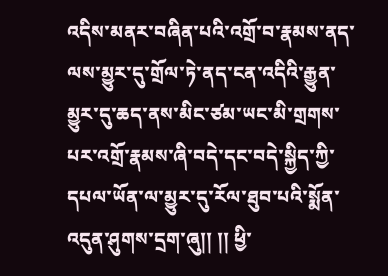འདིས་མནར་བཞིན་པའི་འགྲོ་བ་རྣམས་ནད་ལས་མྱུར་དུ་གྲོལ་ཏེ་ནད་ངན་འདིའི་རྒྱུན་མྱུར་དུ་ཆད་ནས་མིང་ཙམ་ཡང་མི་གྲགས་པར་འགྲོ་རྣམས་ཞི་བདེ་དང་བདེ་སྐྱིད་ཀྱི་དཔལ་ཡོན་ལ་མྱུར་དུ་རོལ་ཐུབ་པའི་སྨོན་འདུན་ཤུགས་དྲག་ཞུ།། །། ཕྱི་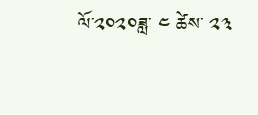ལོ་༢༠༢༠ཟླ་ ༤ ཚེས་ ༢༣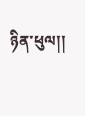ཉིན་ཕུལ།།